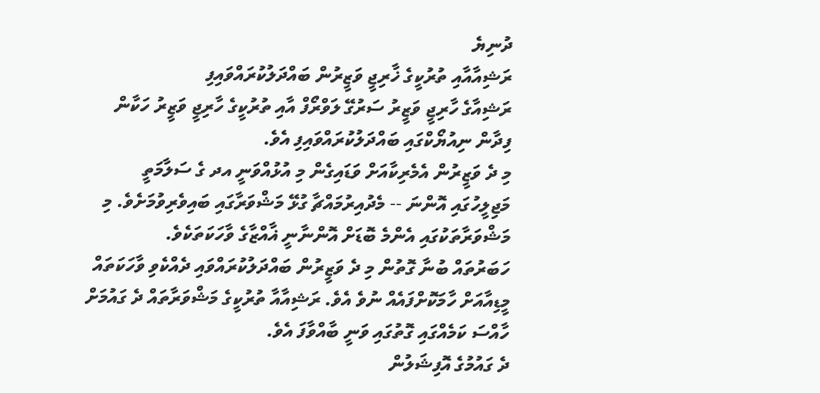ދުނިޔެ
ރަޝިއާއާއި ތުރުކީގެ ޚާރިޖީ ވަޒީރުން ބައްދަލުކުރައްވައިފި
ރަޝިއާގެ ހާރިޖީ ވަޒީރު ސަރުގޭ ލަވްރޯފް އާއި ތުރުކީގެ ހާރިޖީ ވަޒީރު ހަކާން ފިދާން ނިއުޔޯކްގައި ބައްދަލުކުރައްވައިފި އެވެ.
މި ދެ ވަޒީރުން އެމެރިކާއަށް ވަޑައިގެން މި އުޅުއްވަނީ އދ ގެ ސަލާމަތީ މަޖިލީހުގައި އޮންނަ -- މެދުއިރުމައްޗާ ގުޅޭ މަޝްވަރާގައި ބައިވެރިވުމަށެވެ. މި މަޝްވަރާތަކުގައި އެންމެ ބޮޑަށް އޮންނާނީ ޣާއްޒާގެ ވާހަކަތަކެވެ.
ހަބަރުތައް ބުނާ ގޮތުން މި ދެ ވަޒީރުން ބައްދަލުކުރައްވައި ދެއްކެވި ވާހަކަތައް މީޑިއާއަށް ހާމަކޮށްފައެއް ނުވެ އެވެ. ރަޝިއާއާ ތުރުކީގެ މަޝްވަރާތައް ދެ ގައުމަށް ހާއްސަ ކަމެއްގައި ގޮތުގައި ވަނީ ބާއްވާފަ އެވެ.
ދެ ގައުމުގެ އޮފިޝަލުން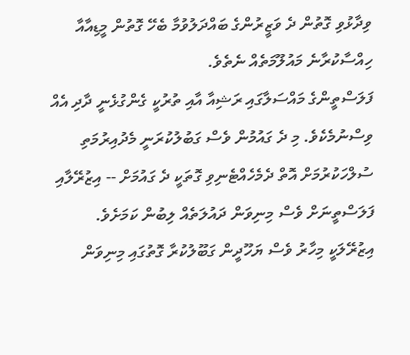ވިދާޅުވި ގޮތުން ދެ ވަޒީރުންގެ ބައްދަލުވުމާ ބެހޭ ގޮތުން މީޑިއާއާ ހިއްސާކުރާނެ މައުލޫމަތެއް ނެތެވެ.
ފަލަސްތީންގެ މައްސަލާގައި ރަޝިއާ އާއި ތުރުކީ ގެންގުޅެނީ ދާދި އެއް ވިސްނުމެކެވެ. މި ދެ ގައުމުން ވެސް ގަބުލުކުރަނީ މެދުއިރުމަތި ސުލްހަކުރުމަށް އޮތް ދެމެހެއްޓެނިވި ގޮތަކީ ދެ ގައުމަށް -- އިޒުރޭލާއި ފަލަސްތީނަށް ވެސް މިނިވަން ދައުލަތެއް ލިބުން ކަމަށެވެ.
އިޒުރޭލަކީ މިހާރު ވެސް ޔަހޫދީން ގަބޫލުކުރާ ގޮތުގައި މިނިވަން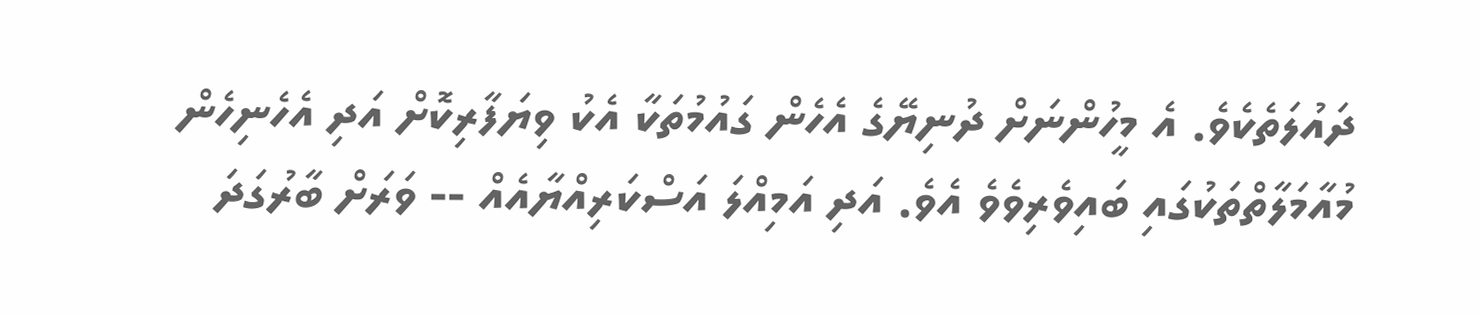ދައުލަތެކެވެ. އެ މީހުންނަށް ދުނިޔޭގެ އެހެން ގައުމުތަކާ އެކު ވިޔަފާރިކޮށް އަދި އެހެނިހެން މުއާމަލާތްތަކުގައި ބައިވެރިވެވެ އެވެ. އަދި އަމިއްލަ އަސްކަރިއްޔާއެއް -- ވަރަށް ބާރުގަދަ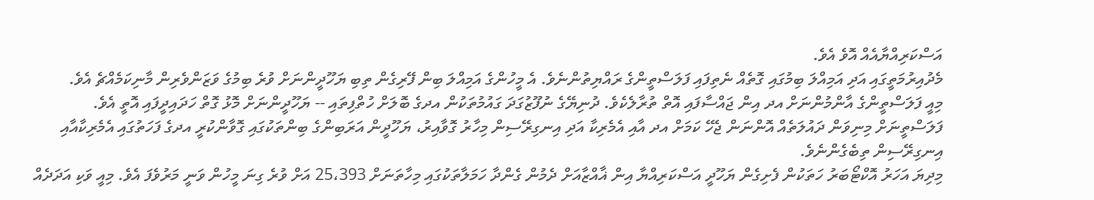އަސްކަރިއްޔާއެއް އޮވެ އެވެ.
މެދުއިރުމަތީގައި އަދި އަމިއްލަ ބިމުގައި ގޮތެއް ނެތިފައި ފަލަސްތީންގެ ރައްޔިތުންނެވެ. އެ މީހުންގެ އަމިއްލަ ބިން ފޭރިގެން ތިބި ޔަހޫދީންނަށް ވުރެ ބިމުގެ ވަޒަންވެރިން މާނިކަމެއްޗެ އެވެ.
މިއީ ފަލަސްތީންގެ އާންމުންނަށް އދ އިން ޖައްސާފައި އޮތް ތުރާލެކެވެ. ދުނިޔޭގެ ނުފޫޒުގަދަ ގައުމުތަކުން އދގެ ބޮލަށް ހުތްފިތައި -- ޔަހޫދީންނަށް މޮޅު ގޮތް ހަދައިދީފައި އޮތީ އެވެ.
ފަލަސްތީނަށް މިނިވަން ދައުލަތެއް އޮންނަން ޖެހޭ ކަމަށް އދ އާއި އެމެރިކާ އަދި އިނގިރޭސިން މިހާރު ގޮވާއިރު، ޔަހޫދީން އަރަބިންގެ ބިންތަކުގައި ގޮވާންކުރީ އދގެ ފަހަތުގައި އެމެރިކާއާއި އިނގިރޭސިން ތިބެގެންނެވެ.
މިދިޔަ އަހަރު އޮކްޓޯބަރު ހަތަކުން ފެށިގެން ޔަހޫދީ އަސްކަރިއްޔާ އިން ޣާއްޒާއަށް ދެމުން ގެންދާ ހަމަލާތަކުގައި މިހާތަނަށް 25،393 އަށް ވުރެ ގިނަ މީހުން ވަނީ މަރުވެފަ އެވެ. މިއީ ވަކި އަދަދެއް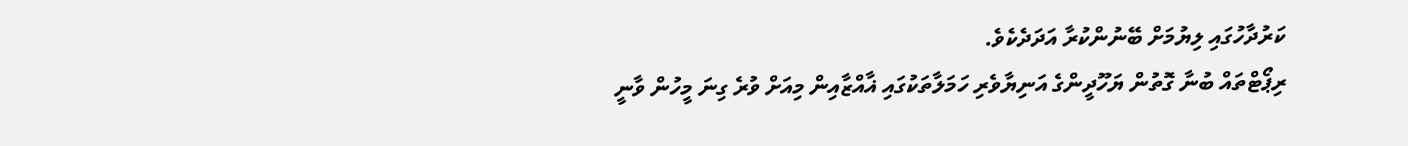ކަރުދާހުގައި ލިޔުމަށް ބޭނުންކުރާ އަދަދެކެވެ.
ރިޕޯޓްތައް ބުނާ ގޮތުން ޔަހޫދީންގެ އަނިޔާވެރި ހަމަލާތަކުގައި ޣާއްޒާއިން މިއަށް ވުރެ ގިނަ މީހުން ވާނީ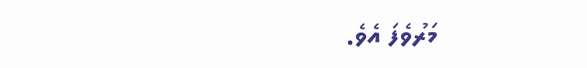މަރުވެފަ އެވެ.